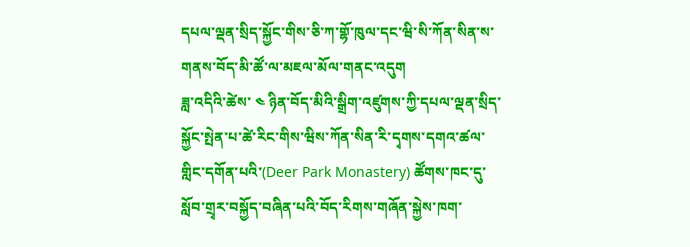དཔལ་ལྡན་སྲིད་སྐྱོང་གིས་ཅི་ཀ་གྷོ་ཁུལ་དང་ཝི་སི་ཀོན་སིན་ས་གནས་བོད་མི་ཚོ་ལ་མཇལ་མོལ་གནང་འདུག
ཟླ་འདིའི་ཚེས་ ༤ ཉིན་བོད་མིའི་སྒྲིག་འཛུགས་ཀྱི་དཔལ་ལྡན་སྲིད་སྐྱོང་སྤེན་པ་ཚེ་རིང་གིས་ཝིས་ཀོན་སིན་རི་དྭགས་དགའ་ཚལ་གླིང་དགོན་པའི་(Deer Park Monastery) ཚོགས་ཁང་དུ་སློབ་གྲྭར་བསྐྱོད་བཞིན་པའི་བོད་རིགས་གཞོན་སྐྱེས་ཁག་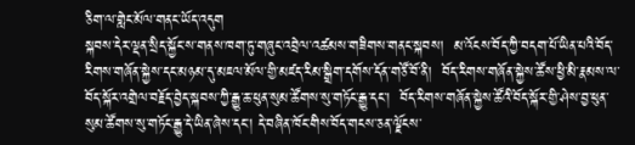ཅིག་ལ་གླེང་མོལ་གནང་ཡོད་འདུག
སྐབས་དེར་ལྡན་སྲིད་སྐྱོང་ས་གནས་ཁག་ཏུ་གཞུང་འབྲེལ་འཚམས་གཟིགས་གནང་སྐབས།  མ་འོངས་བོད་ཀྱི་བདག་པོ་ཡིན་པའི་བོད་རིགས་གཞོན་སྐྱེས་དང་མཉམ་དུ་མཇལ་མོལ་གྱི་མཛད་རིམ་སྒྲིག་དགོས་དོན་གཙོ་བོ་ནི།  བོད་རིགས་གཞོན་སྐྱེས་ཚོས་ཕྱི་མི་རྣམས་ལ་བོད་སྐོར་འགྲེལ་བརྗོད་བྱེད་སྐབས་ཀྱི་རྒྱུ་ཆ་ཕུན་སུམ་ཚོགས་སུ་གཏོང་རྒྱུ་དང་།  བོད་རིགས་གཞོན་སྐྱེས་ཚོའི་བོད་སྐོར་གྱི་ཤེས་བྱ་ཕུན་སུམ་ཚོགས་སུ་གཏོང་རྒྱུ་དེ་ཡིན་ཞེས་དང་། དེ་བཞིན་ཁོང་གིས་བོད་གངས་ཅན་ལྗོངས་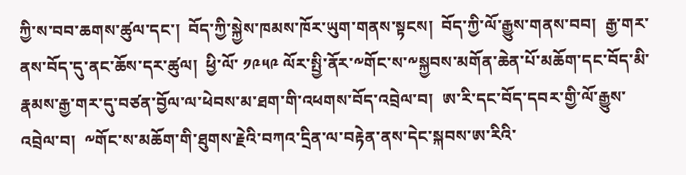ཀྱི་ས་བབ་ཆགས་ཚུལ་དང་།  བོད་ཀྱི་སྐྱེས་ཁམས་ཁོར་ཡུག་གནས་སྟངས།  བོད་ཀྱི་ལོ་རྒྱུས་གནས་བབ།  རྒྱ་གར་ནས་བོད་དུ་ནང་ཆོས་དར་ཚུལ།  ཕྱི་ལོ་ ༡༩༥༩ ལོར་སྤྱི་ནོར་༸གོང་ས་༸སྐྱབས་མགོན་ཆེན་པོ་མཆོག་དང་བོད་མི་རྣམས་རྒྱ་གར་དུ་བཙན་བྱོལ་ལ་ཕེབས་མ་ཐག་གི་འཕགས་བོད་འབྲེལ་བ།  ཨ་རི་དང་བོད་དབར་གྱི་ལོ་རྒྱུས་འབྲེལ་བ།  ༸གོང་ས་མཆོག་གི་ཐུགས་རྗེའི་བཀའ་དྲིན་ལ་བརྟེན་ནས་དེང་སྐབས་ཨ་རིའི་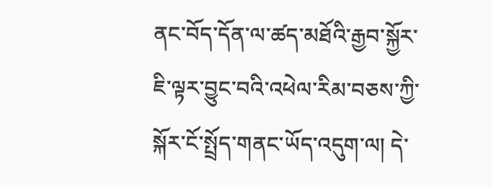ནང་བོད་དོན་ལ་ཚད་མཐོའི་རྒྱབ་སྐྱོར་ཇི་ལྟར་བྱུང་བའི་འཕེལ་རིམ་བཅས་ཀྱི་སྐོར་ངོ་སྤྲོད་གནང་ཡོད་འདུག་ལ། དེ་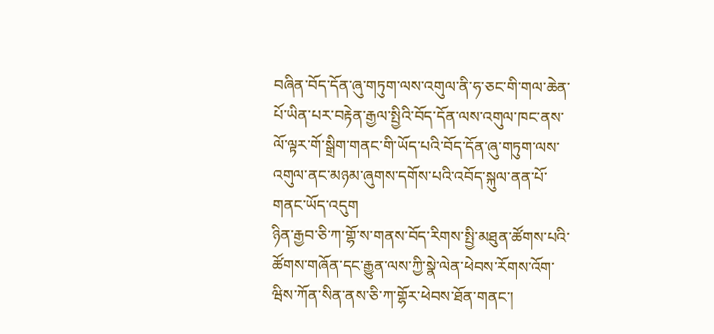བཞིན་བོད་དོན་ཞུ་གཏུག་ལས་འགུལ་ནི་ཧ་ཅང་གི་གལ་ཆེན་པོ་ཡིན་པར་བརྟེན་རྒྱལ་སྤྱིའི་བོད་དོན་ལས་འགུལ་ཁང་ནས་ལོ་ལྟར་གོ་སྒྲིག་གནང་གི་ཡོད་པའི་བོད་དོན་ཞུ་གཏུག་ལས་འགུལ་ནང་མཉམ་ཞུགས་དགོས་པའི་འབོད་སྐུལ་ནན་པོ་གནང་ཡོད་འདུག
ཉིན་རྒྱབ་ཅི་ཀ་གྷོ་ས་གནས་བོད་རིགས་སྤྱི་མཐུན་ཚོགས་པའི་ཚོགས་གཞོན་དང་རྒྱུན་ལས་ཀྱི་སྣེ་ལེན་ཕེབས་རོགས་འོག་ཝིས་ཀོན་སིན་ནས་ཅི་ཀ་གྷོར་ཕེབས་ཐོན་གནང་།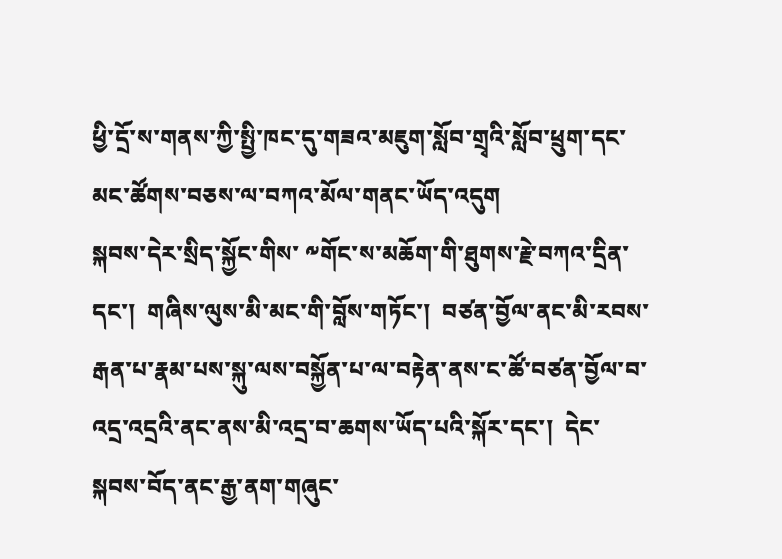ཕྱི་དྲོ་ས་གནས་ཀྱི་སྤྱི་ཁང་དུ་གཟའ་མཇུག་སློབ་གྲྭའི་སློབ་ཕྲུག་དང་མང་ཚོགས་བཅས་ལ་བཀའ་མོལ་གནང་ཡོད་འདུག
སྐབས་དེར་སྲིད་སྐྱོང་གིས་ ༸གོང་ས་མཆོག་གི་ཐུགས་རྗེ་བཀའ་དྲིན་དང་།  གཞིས་ལུས་མི་མང་གི་བློས་གཏོང་།  བཙན་བྱོལ་ནང་མི་རབས་རྒན་པ་རྣམ་པས་སྐུ་ལས་བསྐྱོན་པ་ལ་བརྟེན་ནས་ང་ཚོ་བཙན་བྱོལ་བ་འདྲ་འདྲའི་ནང་ནས་མི་འདྲ་བ་ཆགས་ཡོད་པའི་སྐོར་དང་།  དེང་སྐབས་བོད་ནང་རྒྱ་ནག་གཞུང་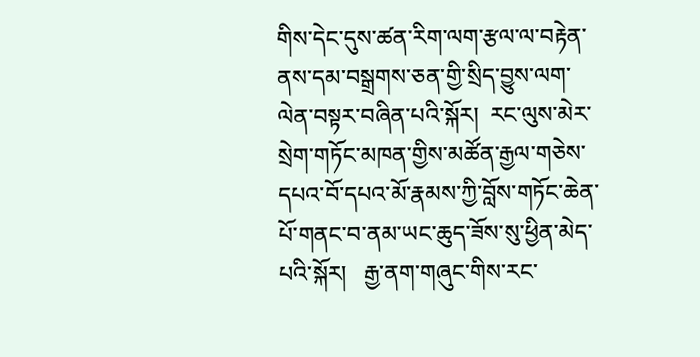གིས་དེང་དུས་ཚན་རིག་ལག་རྩལ་ལ་བརྟེན་ནས་དམ་བསྒྲགས་ཅན་གྱི་སྲིད་བྱུས་ལག་ལེན་བསྟར་བཞིན་པའི་སྐོར།  རང་ལུས་མེར་སྲེག་གཏོང་མཁན་གྱིས་མཚོན་རྒྱལ་གཅེས་དཔའ་བོ་དཔའ་མོ་རྣམས་ཀྱི་བློས་གཏོང་ཆེན་པོ་གནང་བ་ནམ་ཡང་ཆུད་ཟོས་སུ་ཕྱིན་མེད་པའི་སྐོར།   རྒྱ་ནག་གཞུང་གིས་རང་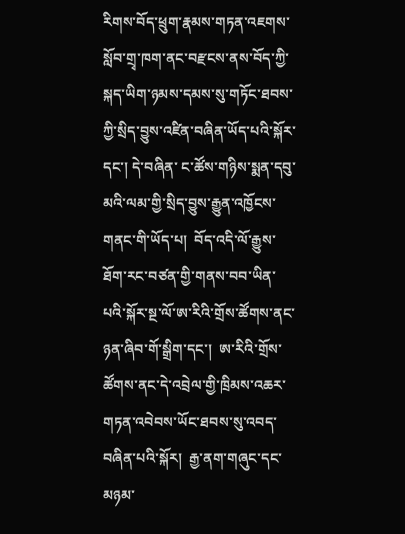རིགས་བོད་ཕྲུག་རྣམས་གཏན་འཇགས་སློབ་གྲྭ་ཁག་ནང་བརྫངས་ནས་བོད་ཀྱི་སྐད་ཡིག་ཉམས་དམས་སུ་གཏོང་ཐབས་ཀྱི་སྲིད་བྱུས་འཛིན་བཞིན་ཡོད་པའི་སྐོར་དང་། དེ་བཞིན་ ང་ཚོས་གཉིས་སྨན་དབུ་མའི་ལམ་གྱི་སྲིད་བྱུས་རྒྱུན་འཁྱོངས་གནང་གི་ཡོད་པ།  བོད་འདི་ལོ་རྒྱུས་ཐོག་རང་བཙན་གྱི་གནས་བབ་ཡིན་པའི་སྐོར་སྔ་ལོ་ཨ་རིའི་གྲོས་ཚོགས་ནང་ཉན་ཞིབ་གོ་སྒྲིག་དང་།  ཨ་རིའི་གྲོས་ཚོགས་ནང་དེ་འབྲེལ་གྱི་ཁྲིམས་འཆར་གཏན་འབེབས་ཡོང་ཐབས་སུ་འབད་བཞིན་པའི་སྐོར།  རྒྱ་ནག་གཞུང་དང་མཉམ་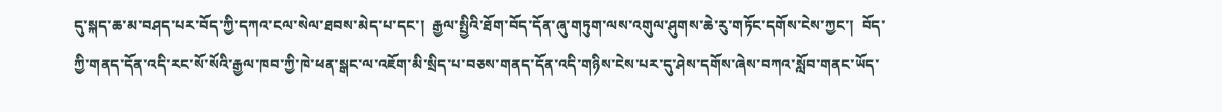དུ་སྐད་ཆ་མ་བཤད་པར་བོད་ཀྱི་དཀའ་ངལ་སེལ་ཐབས་མེད་པ་དང་།  རྒྱལ་སྤྱིའི་ཐོག་བོད་དོན་ཞུ་གཏུག་ལས་འགུལ་ཤུགས་ཆེ་རུ་གཏོང་དགོས་ངེས་ཀྱང་།  བོད་ཀྱི་གནད་དོན་འདི་རང་སོ་སོའི་རྒྱལ་ཁབ་ཀྱི་ཁེ་ཕན་སྒང་ལ་འཇོག་མི་སྲིད་པ་བཅས་གནད་དོན་འདི་གཉིས་ངེས་པར་དུ་ཤེས་དགོས་ཞེས་བཀའ་སློབ་གནང་ཡོད་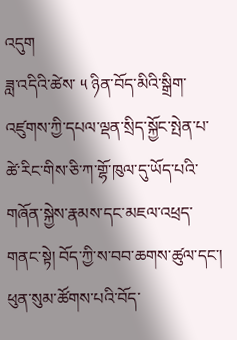འདུག
ཟླ་འདིའི་ཚེས་ ༥ ཉིན་བོད་མིའི་སྒྲིག་འཛུགས་ཀྱི་དཔལ་ལྡན་སྲིད་སྐྱོང་སྤེན་པ་ཚེ་རིང་གིས་ཅི་ཀ་གྷོ་ཁུལ་དུ་ཡོད་པའི་གཞོན་སྐྱེས་རྣམས་དང་མཇལ་འཕྲད་གནང་སྟེ། བོད་ཀྱི་ས་བབ་ཆགས་ཚུལ་དང་།  ཕུན་སུམ་ཚོགས་པའི་བོད་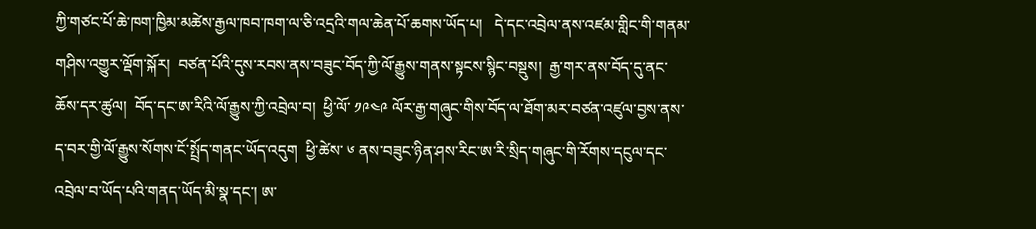ཀྱི་གཙང་པོ་ཆེ་ཁག་ཁྱིམ་མཚེས་རྒྱལ་ཁབ་ཁག་ལ་ཅི་འདྲའི་གལ་ཆེན་པོ་ཆགས་ཡོད་པ།   དེ་དང་འབྲེལ་ནས་འཛམ་གླིང་གི་གནམ་གཤིས་འགྱུར་ལྡོག་སྐོར།  བཙན་པོའི་དུས་རབས་ནས་བཟུང་བོད་ཀྱི་ལོ་རྒྱུས་གནས་སྟངས་སྙིང་བསྡུས།  རྒྱ་གར་ནས་བོད་དུ་ནང་ཆོས་དར་ཚུལ།  བོད་དང་ཨ་རིའི་ལོ་རྒྱུས་ཀྱི་འབྲེལ་བ།  ཕྱི་ལོ་ ༡༩༤༩ ལོར་རྒྱ་གཞུང་གིས་བོད་ལ་ཐོག་མར་བཙན་འཛུལ་བྱས་ནས་ད་བར་གྱི་ལོ་རྒྱུས་སོགས་ངོ་སྤྲོད་གནང་ཡོད་འདུག  ཕྱི་ཚེས་ ༦ ནས་བཟུང་ཉིན་ཤས་རིང་ཨ་རི་སྲིད་གཞུང་གི་རོགས་དངུལ་དང་འབྲེལ་བ་ཡོད་པའི་གནད་ཡོད་མི་སྣ་དང་། ཨ་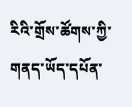རིའི་གྲོས་ཚོགས་ཀྱི་གནད་ཡོད་དཔོན་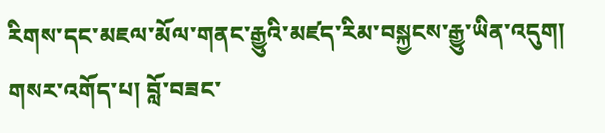རིགས་དང་མཇལ་མོལ་གནང་རྒྱུའི་མཛད་རིམ་བསྐྱངས་རྒྱུ་ཡིན་འདུག།
གསར་འགོད་པ། བློ་བཟང་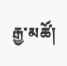རྒྱ་མཚོ།